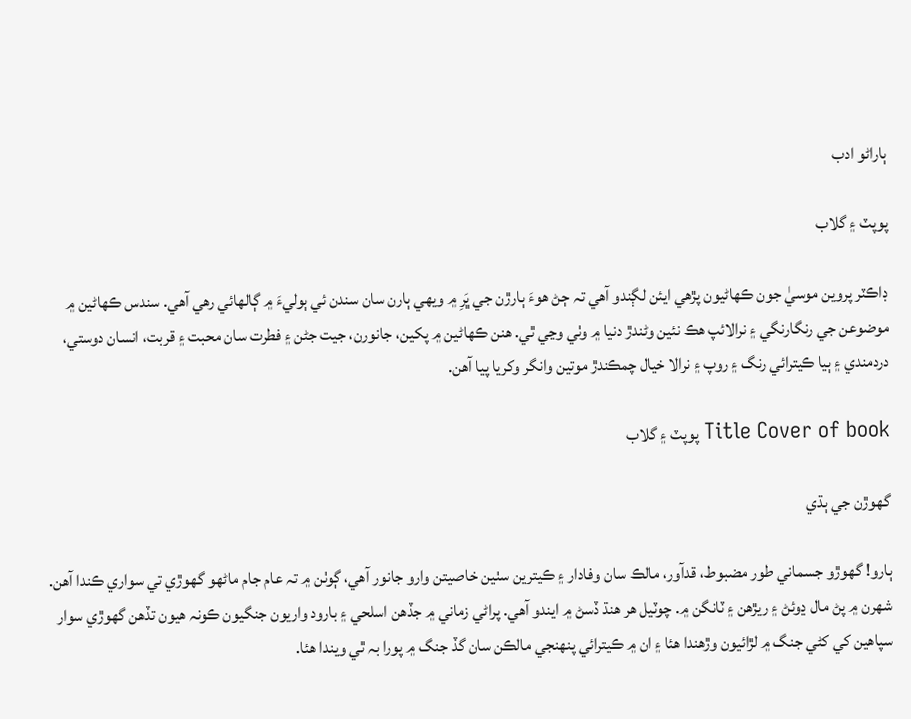ٻاراڻو ادب

پوپٽ ۽ گلاب

ڊاڪٽر پروين موسيٰ جون ڪھاڻيون پڙهي ايئن لڳندو آهي تہ ڄڻ هوءَ ٻارڙن جي ڀَرِ ۾ ويھي ٻارن سان سندن ئي ٻوليءَ ۾ ڳالھائي رهي آھي. سندس ڪھاڻين ۾ موضوعن جي رنگارنگي ۽ نرالائپ هڪ نئين وڻندڙ دنيا ۾ وٺي وڃي ٿي. هنن ڪھاڻين ۾ پکين، جانورن، جيت جڻن ۽ فطرت سان محبت ۽ قربت، انسان دوستي، دردمندي ۽ ٻيا ڪيترائي رنگ ۽ روپ ۽ نرالا خيال چمڪندڙ موتين وانگر وکريا پيا آهن.

Title Cover of book پوپٽ ۽ گلاب

گهوڙن جي ٻڌي

ٻارو! گهوڙو جسماني طور مضبوط، قدآور، مالڪ سان وفادار ۽ ڪيترين سٺين خاصيتن وارو جانور آهي، ڳوٺن ۾ تہ عام جام ماڻهو گهوڙي تي سواري ڪندا آهن. شھرن ۾ پڻ مال ڍوئڻ ۽ ريڙهن ۽ ٽانگن ۾. چوٽيل هر هنڌ ڏسڻ ۾ ايندو آهي. پراڻي زماني ۾ جڏهن اسلحي ۽ بارود واريون جنگيون ڪونہ هيون تڏهن گهوڙي سوار سپاهين کي کڻي جنگ ۾ لڙائيون وڙهندا هئا ۽ ان ۾ ڪيترائي پنھنجي مالڪن سان گڏ جنگ ۾ پورا بہ ٿي ويندا هئا.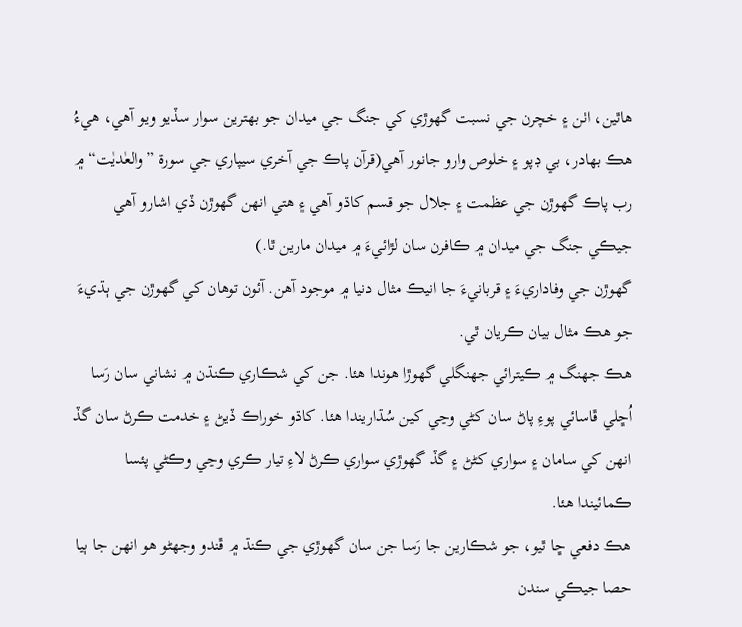هاٿين، اٺن ۽ خچرن جي نسبت گهوڙي کي جنگ جي ميدان جو بهترين سوار سڏيو ويو آهي، هيءُ هڪ بهادر، بي ڊپو ۽ خلوص وارو جانور آهي(قرآن پاڪ جي آخري سيپاري جي سورة ”والعٰديٰت“ ۾ رب پاڪ گهوڙن جي عظمت ۽ جلال جو قسم کاڌو آهي ۽ هتي انھن گهوڙن ڏي اشارو آهي جيڪي جنگ جي ميدان ۾ ڪافرن سان لڙائيءَ ۾ ميدان مارين ٿا.)
گهوڙن جي وفاداريءَ ۽ قربانيءَ جا انيڪ مثال دنيا ۾ موجود آهن. آئون توهان کي گهوڙن جي ٻڌيءَ جو هڪ مثال بيان ڪريان ٿي.
هڪ جهنگ ۾ ڪيترائي جهنگلي گهوڙا هوندا هئا. جن کي شڪاري ڪنڌن ۾ نشاني سان رَسا اُڇلي ڦاسائي پوءِ پاڻ سان کڻي وڃي کين سُڌاريندا هئا. کاڌو خوراڪ ڏيڻ ۽ خدمت ڪرڻ سان گڏ انھن کي سامان ۽ سواري کڻڻ ۽ گڏ گهوڙي سواري ڪرڻ لاءِ تيار ڪري وڃي وڪڻي پئسا ڪمائيندا هئا.
هڪ دفعي ڇا ٿيو، جو شڪارين جا رَسا جن سان گهوڙي جي ڪنڌ ۾ ڦندو وجهڻو هو انھن جا ٻيا حصا جيڪي سندن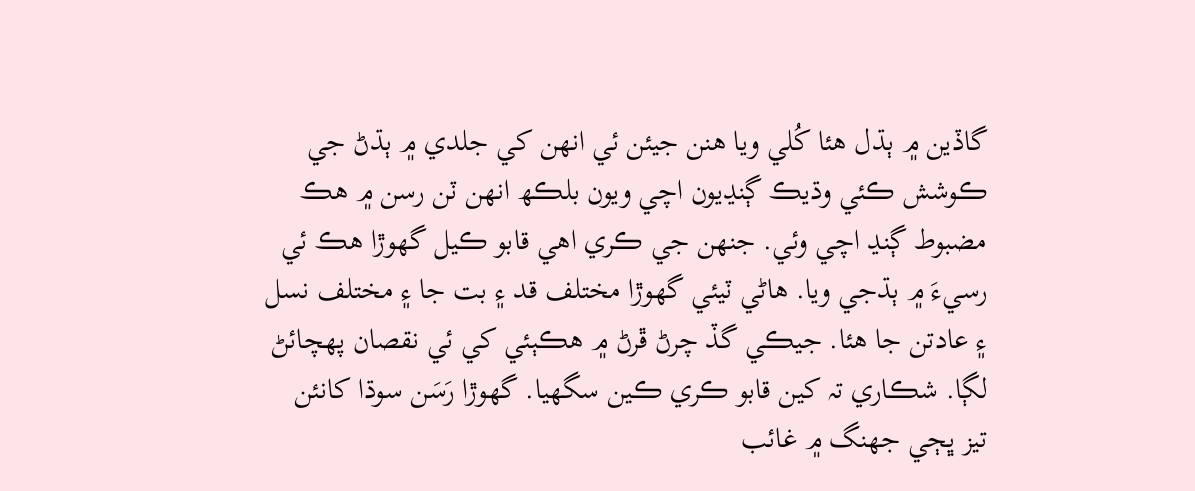گاڏين ۾ ٻڌل هئا کُلي ويا هنن جيئن ئي انھن کي جلدي ۾ ٻڌڻ جي ڪوشش ڪئي وڌيڪ ڳنڍيون اچي ويون بلڪھ انھن ٽن رسن ۾ هڪ مضبوط ڳنڍ اچي وئي. جنھن جي ڪري اهي قابو ڪيل گهوڙا هڪ ئي رسيءَ ۾ ٻڌجي ويا. هاڻي ٽيئي گهوڙا مختلف قد ۽ بت جا ۽ مختلف نسل ۽ عادتن جا هئا. جيڪي گڏ چرڻ ڦرڻ ۾ هڪٻئي کي ئي نقصان پھچائڻ لڳا. شڪاري تہ کين قابو ڪري ڪين سگهيا. گهوڙا رَسَن سوڌا کانئن تيز ڀڄي جهنگ ۾ غائب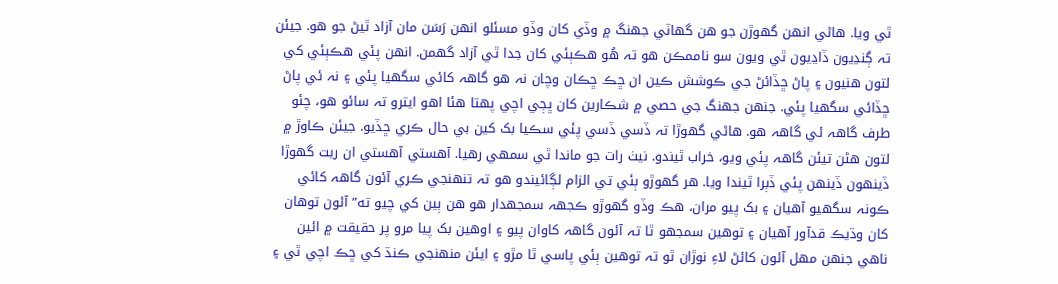ٿي ويا. هاڻي انھن گهوڙن جو هن گهاٽي جهنگ ۾ وڏي کان وڏو مسئلو انھن رَسَن مان آزاد ٿيڻ جو هو. جيئن تہ ڳنڍيون ڏاڍيون ٿي ويون سو ناممڪن هو تہ هُو هڪٻئي کان جدا ٿي آزاد گهمن. انھن پئي هڪٻئي کي لتون هنيون ۽ پاڻ ڇڏائڻ جي ڪوشش ڪين ان ڇڪ ڇڪان وچان نہ هو گاھہ کائي سگهيا پئي ۽ نہ ئي پاڻ ڇڏائي سگهيا پئي. جنھن جهنگ جي حصي ۾ شڪارين کان ڀڄي اچي پھتا هئا اهو ايترو تہ سائو هو، چئو طرف گاھہ ئي گاھہ هو. هاڻي گهوڙا تہ ڏسي ڏسي پئي سڪيا بک کين بي حال ڪري ڇڏيو. جيئن ڪاوڙ ۾ لتون هڻن تيئن گاھہ پئي ويو، خراب ٿيندو. نيٺ رات جو ماندا ٿي سمھي رهيا. آهستي آهستي ان ريت گهوڙا ڏينھون ڏينھن پئي ڏٻرا ٿيندا ويا. هر گهوڙو ٻئي تي الزام لڳائيندو هو تہ تنھنجي ڪري آئون گاھہ کائي ڪونہ سگهيو آهيان ۽ بک پيو مران، هڪ وڏو گهوڙو ڪجهہ سمجهدار هو هن ٻين کي چيو ته” آئون توهان کان وڌيڪ قدآور آهيان ۽ توهين سمجهو ٿا تہ آئون گاھہ کاوان پيو ۽ اوهين بک پيا مرو پر حقيقت ۾ ائين ناهي جنھن مھل آئون کائڻ لاءِ نوڙان ٿو تہ توهين ٻئي پاسي ٿا مڙو ۽ ايئن منھنجي ڪنڌ کي ڇڪ اچي ٿي ۽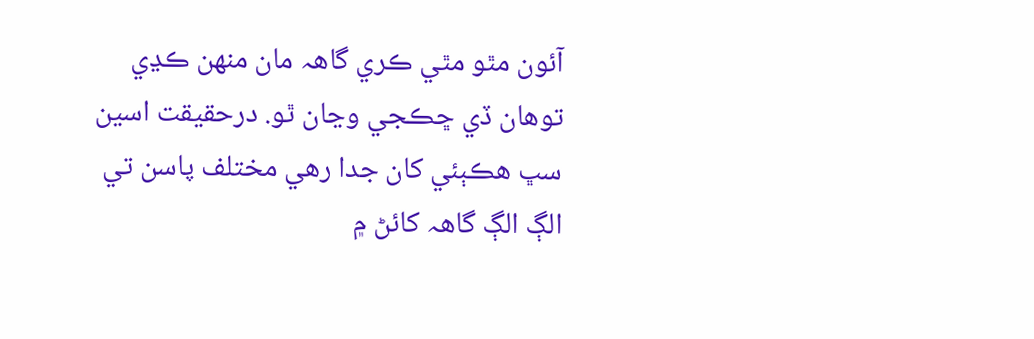آئون مٿو مٿي ڪري گاھہ مان منھن ڪڍي توهان ڏي ڇڪجي وڃان ٿو. درحقيقت اسين سڀ هڪٻئي کان جدا رهي مختلف پاسن تي الڳ الڳ گاھہ کائڻ ۾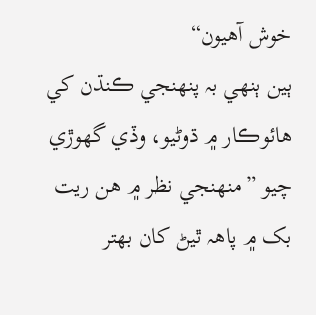خوش آهيون“
ٻين ٻنھي بہ پنھنجي ڪنڌن کي هائوڪار ۾ ڌوڻيو، وڏي گهوڙي چيو ”منھنجي نظر ۾ هن ريت بک ۾ پاھہ ٿيڻ کان بهتر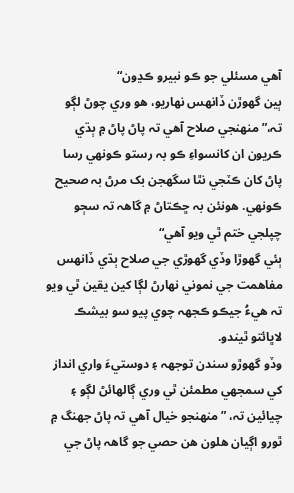آهي مسئلي جو ڪو نبيرو ڪڍون“
ٻين گهوڙن ڏانھس نھاريو، هو وري چوڻ لڳو تہ،” منھنجي صلاح آهي تہ پاڻ پاڻ ۾ ٻڌي ڪريون ان کانسواءِ ڪو بہ رستو ڪونھي رسا پاڻ کان ڪٽجي نٿا سگهجن بک مرڻ بہ صحيح ڪونھي. هونئن بہ ڇڪتاڻ ۾ گاھہ تہ سڄو چپلجي ختم ٿي ويو آهي“
ٻئي گهوڙا وڏي گهوڙي جي صلاح ٻڌي ڏانھس مفاهمت جي نموني نھارڻ لڳا کين يقين ٿي ويو تہ هيءُ جيڪو ڪجهہ چوي پيو سو بيشڪ لاڀائتو ٿيندو.
وڏو گهوڙو سندن توجهہ ۽ دوستيءَ واري انداز کي سمجهي مطمئن ٿي وري ڳالھائڻ لڳو ۽ چيائين تہ، ”منھنجو خيال آهي تہ پاڻ جهنگ ۾ ٿورو اڳيان هلون هن حصي جو گاھہ پاڻ جي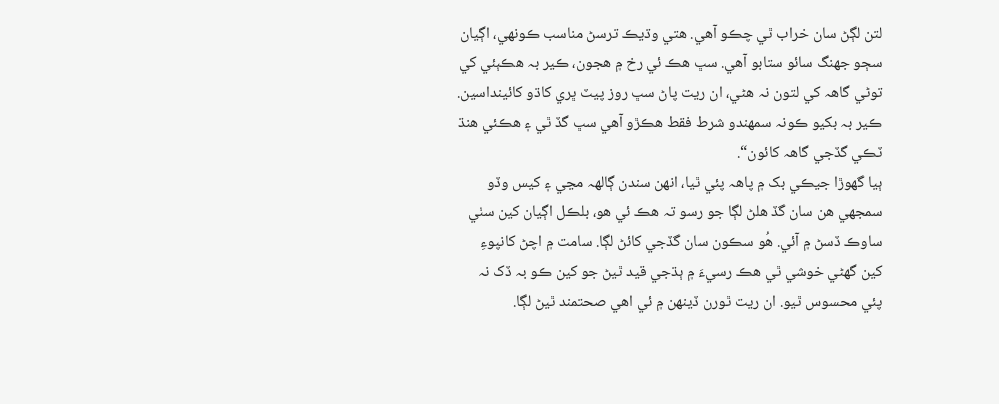لتن لڳڻ سان خراب ٿي چڪو آهي. هتي وڌيڪ ترسڻ مناسب ڪونھي، اڳيان سڄو جهنگ سائو ستابو آهي. سڀ هڪ ئي رخ ۾ هجون، ڪير بہ هڪٻئي کي توڻي گاھہ کي لتون نہ هڻي، ان ريت پاڻ سڀ روز پيٽ ڀري کاڌو کائينداسين. ڪير بہ بکيو ڪونہ سمھندو شرط فقط هڪڙو آهي سڀ گڏ ٿي ۽ هڪئي هنڌ ٽڪي گڏجي گاھہ کائون“.
ٻيا گهوڙا جيڪي بک ۾ پاھہ پئي ٿيا، انھن سندن ڳالھہ مڃي ۽ کيس وڏو سمجهي هن سان گڏ هلڻ لڳا جو رسو تہ هڪ ئي هو، بلڪل اڳيان کين سٺي ساوڪ ڏسڻ ۾ آئي. هُو سڪون سان گڏجي کائڻ لڳا. سامت ۾ اچڻ کانپوءِ کين گهڻي خوشي ٿي هڪ رسيءَ ۾ ٻڌجي قيد ٿيڻ جو کين ڪو بہ ڏک نہ پئي محسوس ٿيو. ان ريت ٿورن ڏينھن ۾ ئي اهي صحتمند ٿيڻ لڳا.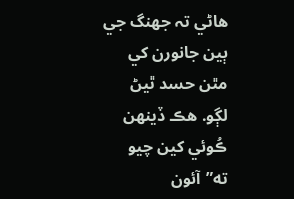هاڻي تہ جهنگ جي ٻين جانورن کي مٿن حسد ٿيڻ لڳو. هڪ ڏينھن ڪُوئي کين چيو ته”آئون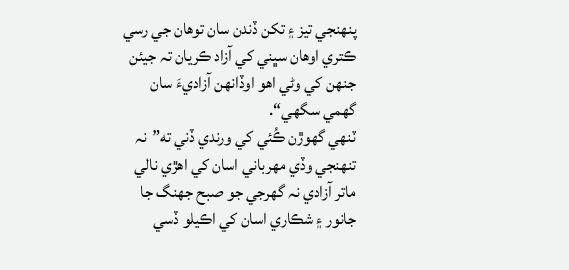پنھنجي تيز ۽ تکن ڏندن سان توهان جي رسي ڪتري اوهان سڀني کي آزاد ڪريان تہ جيئن جنھن کي وڻي اهو اوڏانھن آزاديءَ سان گهمي سگهي“.
ٽنھي گهوڙن ڪُئي کي ورندي ڏني ته”نہ تنھنجي وڏي مھرباني اسان کي اهڙي نالي ماتر آزادي نہ گهرجي جو صبح جهنگ جا جانور ۽ شڪاري اسان کي اڪيلو ڏسي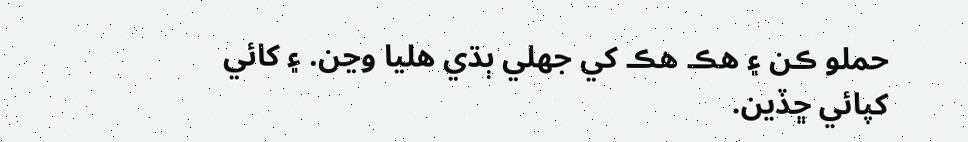حملو ڪن ۽ هڪ هڪ کي جهلي ٻڌي هليا وڃن. ۽ کائي کپائي ڇڏين.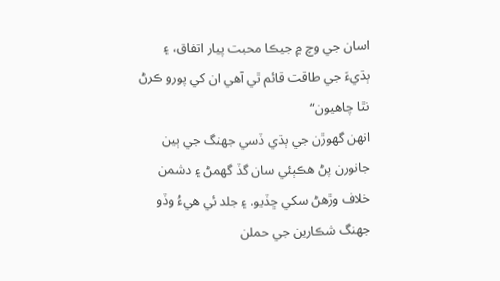اسان جي وچ ۾ جيڪا محبت پيار اتفاق، ۽ ٻڌيءَ جي طاقت قائم ٿي آهي ان کي پورو ڪرڻ نٿا چاهيون“
انھن گهوڙن جي ٻڌي ڏسي جهنگ جي ٻين جانورن پڻ هڪٻئي سان گڏ گهمڻ ۽ دشمن خلاف وڙهڻ سکي ڇڏيو. ۽ جلد ئي هيءُ وڏو جهنگ شڪارين جي حملن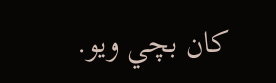کان بچي ويو.